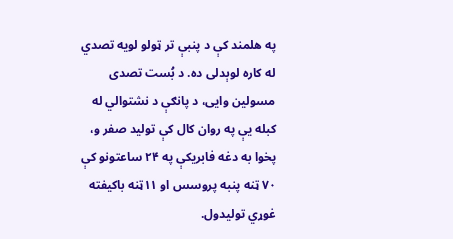په هلمند کې د پنبې تر ټولو لويه تصدي له کاره لوېدلی ده. د بُست تصدی مسولین وایی، د پانګې د نشتوالي له کبله یې په روان کال کې توليد صفر و، پخوا به دغه فابريکې په ۲۴ ساعتونو کې ۷۰ ټنه پنبه پروسس او ۱۱ټنه باکيفته غوړي توليدول.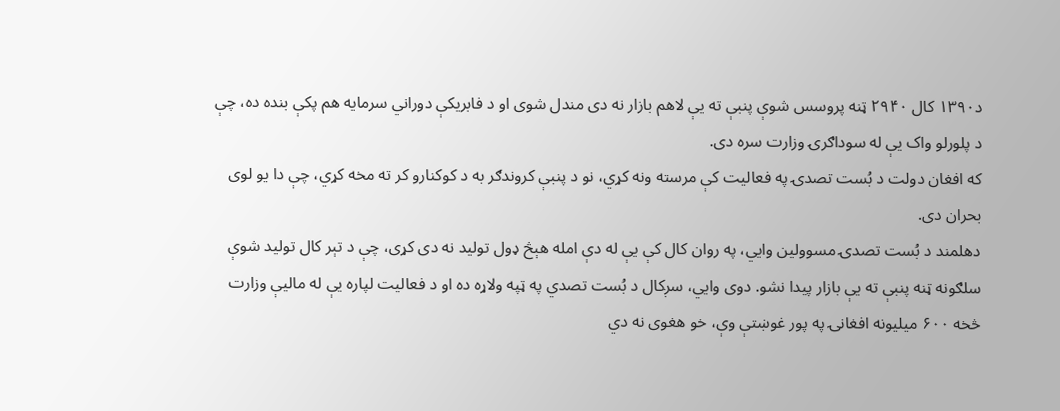د۱۳۹۰ کال ۲۹۴۰ ټنه پروسس شوې پنبې ته يې لاهم بازار نه دی مندل شوی او د فابريکې دوراني سرمايه هم پکې بنده ده، چې د پلورلو واک يې له سوداګرۍ وزارت سره دی.
که افغان دولت د بُست تصدۍ په فعاليت کې مرسته ونه کړي، نو د پنبې کروندګر به د کوکنارو کر ته مخه کړي، چې دا يو لوی بحران دی.
دهلمند د بُست تصدۍ مسوولين وايي، په روان کال کې يې له دې امله هېڅ ډول توليد نه دی کړی، چې د تېر کال توليد شوې سلګونه ټنه پنبې ته يې بازار پيدا نشو. دوی وايي، سږکال د بُست تصدي په ټپه ولاړه ده او د فعاليت لپاره يې له ماليې وزارت څخه ۶۰۰ ميليونه افغانۍ په پور غوښتې وې، خو هغوی نه دي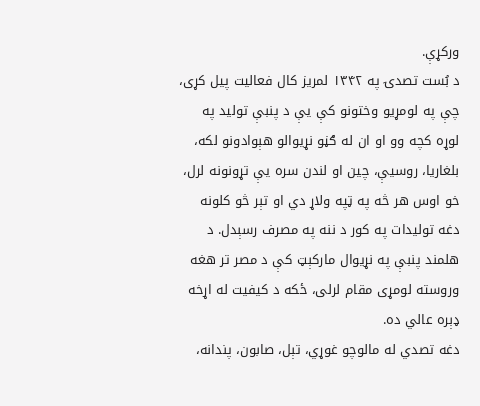ورکړې.
د بُست تصدۍ په ۱۳۴۲ لمريز کال فعالیت پیل کړی، چې په لومړيو وختونو کې يې د پنبې توليد په لوړه کچه وو او ان له ګڼو نړيوالو هېوادونو لکه، بلغاريا، روسيې، چين او لندن سره يې تړونونه لرل، خو اوس هر څه په ټپه ولاړ دي او تېر څو کلونه دغه توليدات په کور د ننه په مصرف رسېدل. د هلمند پنبې په نړيوال مارکېټ کې د مصر تر هغه وروسته لومړی مقام لرلی، ځکه د کيفيت له اړخه ډېره عالي ده.
دغه تصدي له مالوچو غوړي، تېل، صابون، پندانه،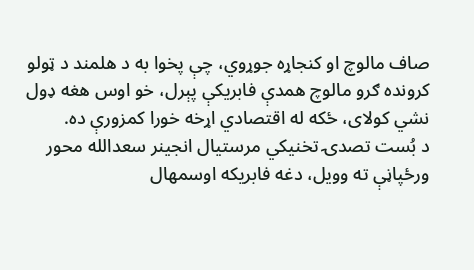صاف مالوچ او کنجاړه جوړوي، چې پخوا به د هلمند د ټولو کرونده ګرو مالوچ همدې فابریکې پېرل، خو اوس هغه ډول نشي کولای، ځکه له اقتصادي اړخه خورا کمزورې ده.
د بُست تصدۍ تخنيکي مرستيال انجینر سعدالله محور ورځپاڼې ته وويل، دغه فابريکه اوسمهال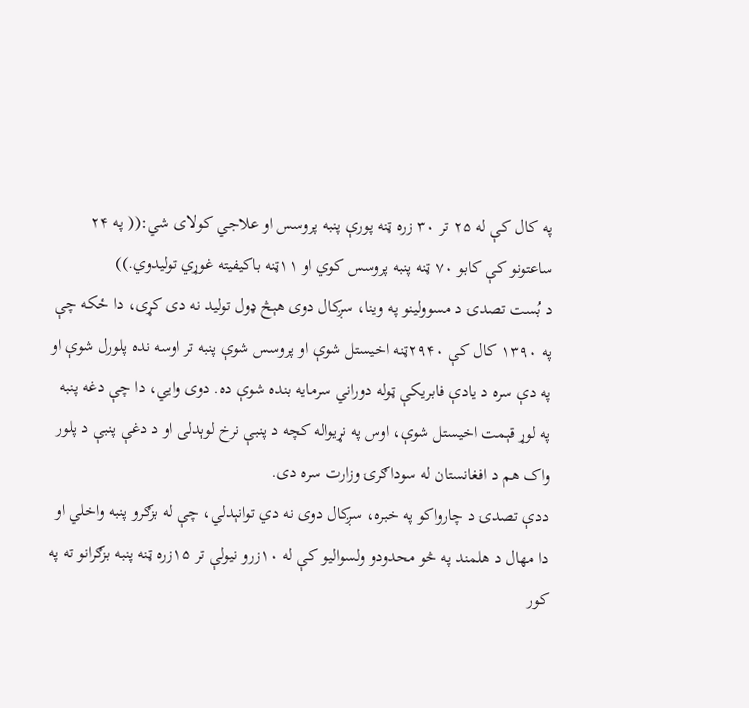په کال کې له ۲۵ تر ۳۰ زره ټنه پورې پنبه پروسس او علاجي کولای شي:(( په ۲۴ ساعتونو کې کابو ۷۰ ټنه پنبه پروسس کوي او ۱۱ټنه باکيفیته غوړي توليدوي.))
د بُست تصدۍ د مسوولينو په وينا، سږکال دوی هېڅ ډول توليد نه دی کړی، دا ځکه چې په ۱۳۹۰ کال کې ۲۹۴۰ټنه اخیستل شوې او پروسس شوې پنبه تر اوسه نده پلورل شوې او په دې سره د يادې فابريکې ټوله دوراني سرمايه بنده شوې ده. دوی وايي، دا چې دغه پنبه په لوړ قېمت اخیستل شوې، اوس په نړيواله کچه د پنبې نرخ لوېدلی او د دغې پنبې د پلور واک هم د افغانستان له سوداګرۍ وزارت سره دی.
ددې تصدۍ د چارواکو په خبره، سږکال دوی نه دي توانېدلي، چې له بزګرو پنبه واخلي او دا مهال د هلمند په څو محدودو ولسواليو کې له ۱۰زرو نيولې تر ۱۵زره ټنه پنبه بزګرانو ته په کور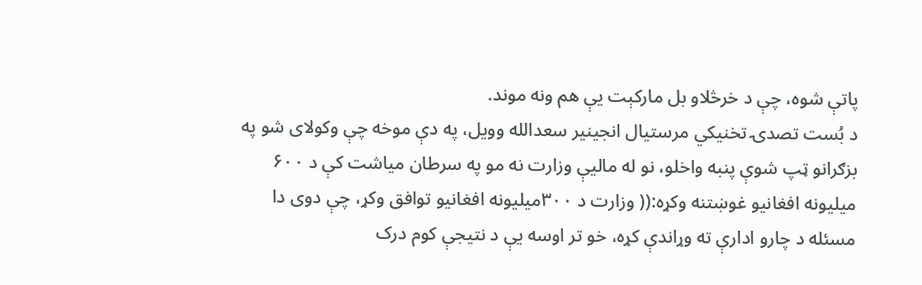پاتې شوه، چې د خرڅلاو بل مارکېت يې هم ونه موند.
د بُست تصدۍ تخنيکي مرستيال انجينير سعدالله وويل، په دې موخه چې وکولای شو په بزګرانو ټپ شوې پنبه واخلو، نو له ماليې وزارت نه مو په سرطان مياشت کې د ۶۰۰ ميليونه افغانيو غوښتنه وکړه:(( وزارت د ۳۰۰ميليونه افغانيو توافق وکړ، چې دوی دا مسئله د چارو ادارې ته وړاندې کړه، خو تر اوسه يې د نتيجې کوم درک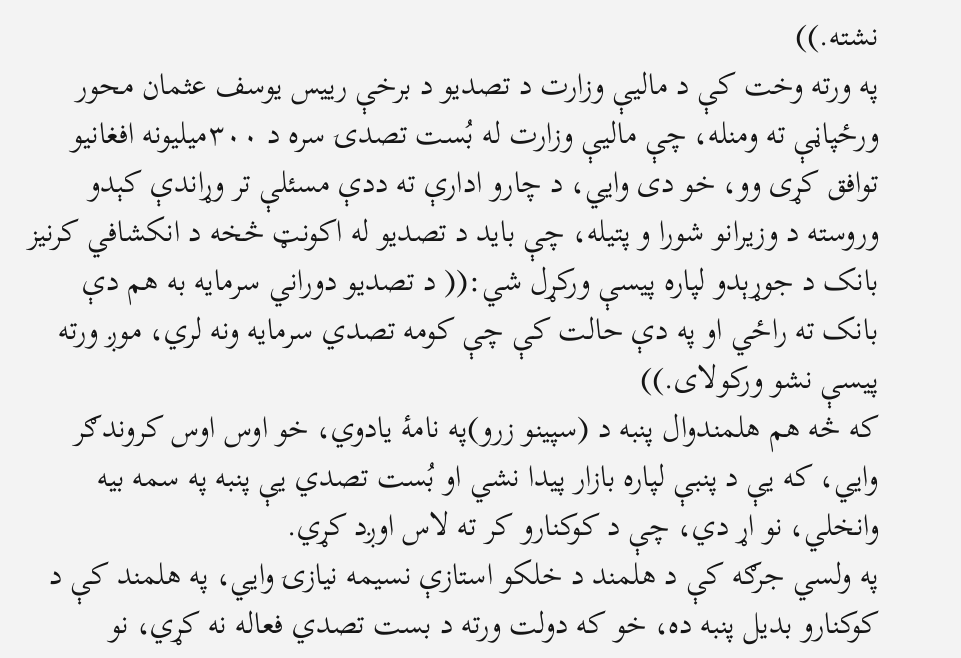نشته.))
په ورته وخت کې د ماليې وزارت د تصديو د برخې رييس يوسف عثمان محور ورځپاڼې ته ومنله، چې ماليې وزارت له بُست تصدۍ سره د ۳۰۰ميليونه افغانيو توافق کړی وو، خو دی وايي، د چارو ادارې ته ددې مسئلې تر وړاندې کېدو وروسته د وزيرانو شورا و پتيله، چې بايد د تصديو له اکونټ څخه د انکشافي کرنيز بانک د جوړېدو لپاره پيسې ورکړل شي:(( د تصديو دوراني سرمايه به هم دې بانک ته راځي او په دې حالت کې چې کومه تصدي سرمايه ونه لري، موږ ورته پيسې نشو ورکولای.))
كه څه هم هلمندوال پنبه د (سپينو زرو)په نامۀ يادوي، خو اوس اوس کروندګر وايي، که يې د پنبې لپاره بازار پيدا نشي او بُست تصدي يې پنبه په سمه بيه وانخلي، نو اړ دي، چې د کوکنارو کر ته لاس اوږد کړي.
په ولسي جرګه کې د هلمند د خلکو استازې نسيمه نيازۍ وايي، په هلمند کې د کوکنارو بديل پنبه ده، خو که دولت ورته د بست تصدي فعاله نه کړي، نو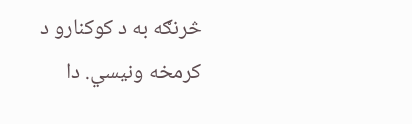څرنګه به د کوکنارو د کرمخه ونيسي. دا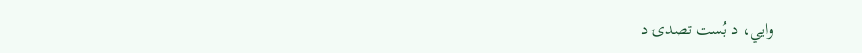وايي، د بُست تصدۍ د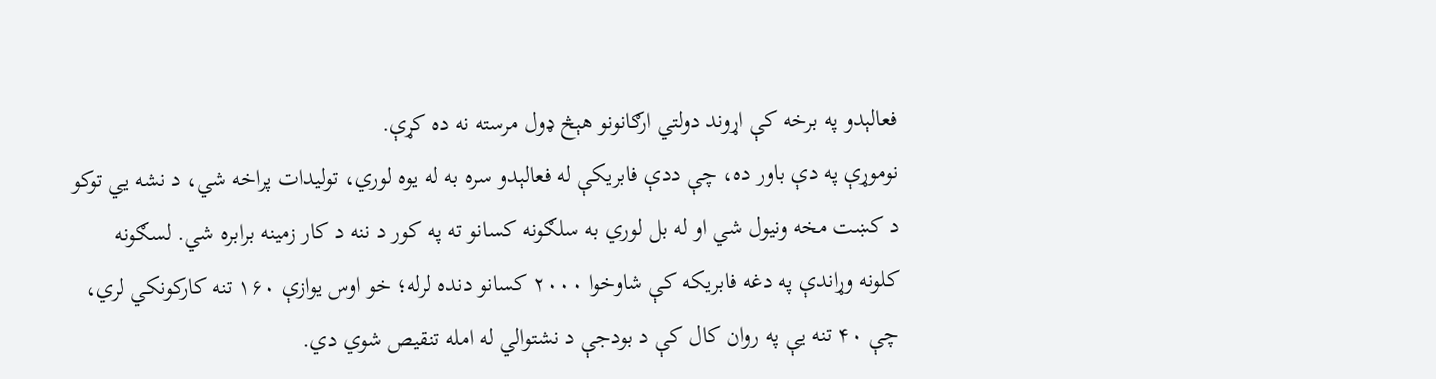فعالېدو په برخه کې اړوند دولتي ارګانونو هېڅ ډول مرسته نه ده کړې.
نوموړې په دې باور ده، چې ددې فابريکې له فعالېدو سره به له يوه لوري، توليدات پراخه شي، د نشه يي توکو د کښت مخه ونيول شي او له بل لوري به سلګونه کسانو ته په کور د ننه د کار زمينه برابره شي. لسګونه کلونه وړاندې په دغه فابریکه کې شاوخوا ۲۰۰۰ کسانو دنده لرله؛ خو اوس يوازې ۱۶۰ تنه کارکونکي لري، چې ۴۰ تنه يې په روان کال کې د بودجې د نشتوالي له امله تنقيص شوي دي.